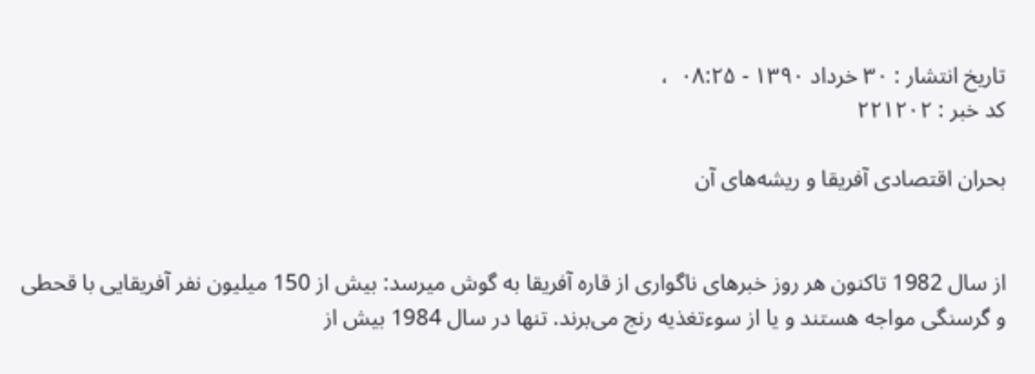تاریخ انتشار : ۳۰ خرداد ۱۳۹۰ - ۰۸:۲۵  ،
کد خبر : ۲۲۱۲۰۲

بحران اقتصادی آفریقا و ریشه‌های آن


از سال 1982 تاکنون هر روز خبرهای ناگواری از قاره آفریقا به گوش میرسد: بیش از 150 میلیون نفر آفریقایی با قحطی و گرسنگی مواجه هستند و یا از سوءتغذیه رنج می‌برند. تنها در سال 1984 بیش از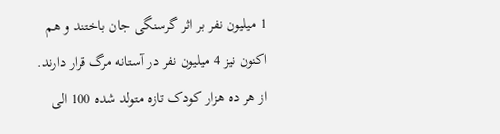1 میلیون نفر بر اثر گرسنگی جان باختند و هم اکنون نیز 4 میلیون نفر در آستانه مرگ قرار دارند. از هر ده هزار کودک تازه متولد شده 100 الی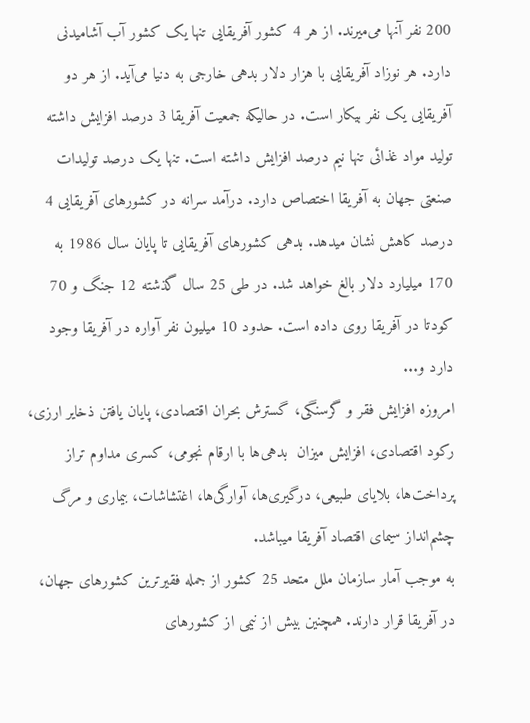200 نفر آنها می‌میرند. از هر 4 کشور آفریقایی تنها یک کشور آب آشامیدنی دارد. هر نوزاد آفریقایی با هزار دلار بدهی خارجی به دنیا می‌آید. از هر دو آفریقایی یک نفر بیکار است. در حالیکه جمعیت آفریقا 3 درصد افزایش داشته تولید مواد غذائی تنها نیم درصد افزایش داشته است. تنها یک درصد تولیدات صنعتی جهان به آفریقا اختصاص دارد. درآمد سرانه در کشورهای آفریقایی 4 درصد کاهش نشان میدهد. بدهی کشورهای آفریقایی تا پایان سال 1986 به 170 میلیارد دلار بالغ خواهد شد. در طی 25 سال گذشته 12 جنگ و 70 کودتا در آفریقا روی داده است. حدود 10 میلیون نفر آواره در آفریقا وجود دارد و...
امروزه افزایش فقر و گرسنگی، گسترش بحران اقتصادی، پایان یافتن ذخایر ارزی، رکود اقتصادی، افزایش میزان  بدهی‌ها با ارقام نجومی، کسری مداوم تراز پرداخت‌ها، بلایای طبیعی، درگیری‌ها، آوارگی‌ها، اغتشاشات، بیماری و مرگ چشم‌انداز سیمای اقتصاد آفریقا میباشد.
به موجب آمار سازمان ملل متحد 25 کشور از جمله فقیرترین کشورهای جهان، در آفریقا قرار دارند. همچنین بیش از نیمی از کشورهای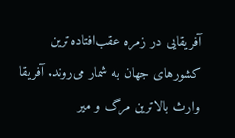آفریقایی در زمره عقب‌افتاده‌ترین کشورهای جهان به شمار می‌روند. آفریقا وارث بالاترین مرگ و میر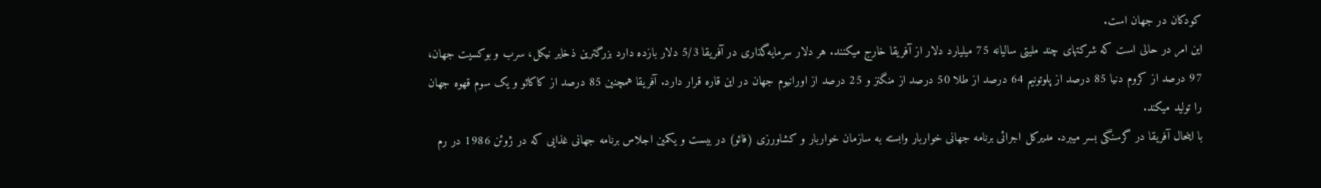کودکان در جهان است.
این امر در حالی است که شرکتهای چند ملیتی سالیانه 75 میلیارد دلار از آفریقا خارج میکنند. هر دلار سرمایه‌گذاری در آفریقا 5/3 دلار بازده دارد بزرگترین ذخایر نیکل، سرب و بوکسیت جهان، 97 درصد از کروم دنیا 85 درصد از پلوتونیم 64 درصد از طلا 50 درصد از منگنز و 25 درصد از اورانیوم جهان در این قاره قرار دارد. آفریقا همچنین 85 درصد از کاکائو و یک سوم قهوه جهان را تولید میکند.
با اینحال آفریقا در گرسنگی بسر میبرد. مدیرکل اجرائی برنامه جهانی خواربار وابسته به سازمان خواربار و کشاورزی (فائو) در بیست و یکمین اجلاس برنامه جهانی غذایی که در ژوئن 1986 در رم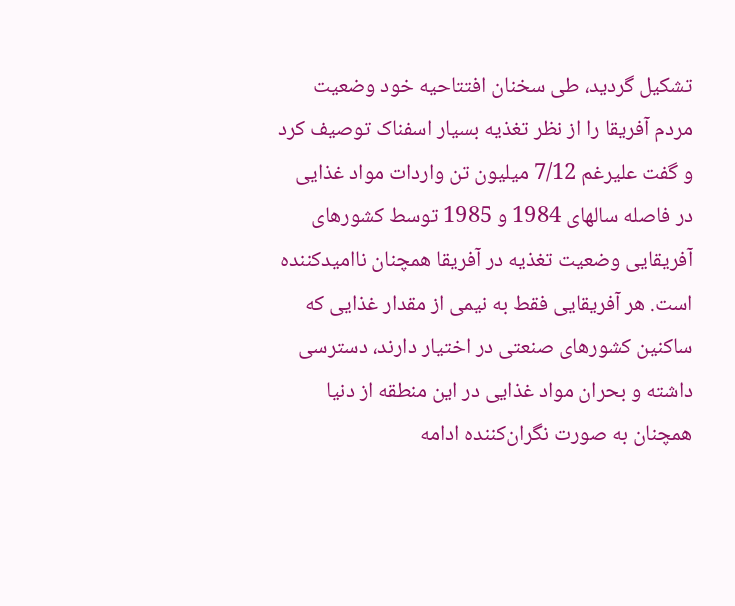تشکیل گردید، طی سخنان افتتاحیه خود وضعیت مردم آفریقا را از نظر تغذیه بسیار اسفناک توصیف کرد و گفت علیرغم 7/12 میلیون تن واردات مواد غذایی در فاصله سالهای 1984 و 1985 توسط کشورهای آفریقایی وضعیت تغذیه در آفریقا همچنان ناامیدکننده است. هر آفریقایی فقط به نیمی از مقدار غذایی که ساکنین کشورهای صنعتی در اختیار دارند، دسترسی داشته و بحران مواد غذایی در این منطقه از دنیا همچنان به صورت نگران‌کننده ادامه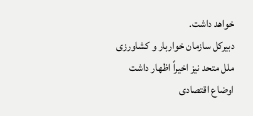خواهد داشت.
دبیرکل سازمان خواربار و کشاورزی ملل متحد نیز اخیراً اظهار داشت اوضاع اقتصادی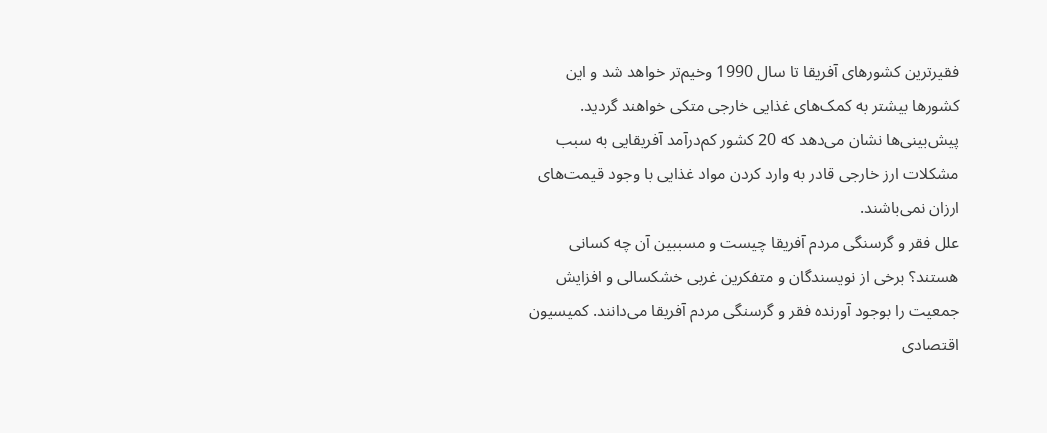فقیرترین کشور‌های آفریقا تا سال 1990 وخیم‌تر خواهد شد و این کشورها بیشتر به کمک‌های غذایی خارجی متکی خواهند گردید. پیش‌بینی‌ها نشان می‌دهد که 20 کشور کم‌در‌آمد آفریقایی به سبب مشکلات ارز خارجی قادر به وارد کردن مواد غذایی با وجود قیمت‌های ارزان نمی‌باشند.
علل فقر و گرسنگی مردم آفریقا چیست و مسببین آن چه کسانی هستند؟ برخی از نویسندگان و متفکرین غربی خشکسالی و افزایش جمعیت را بوجود آورنده فقر و گرسنگی مردم آفریقا می‌دانند. کمیسیون اقتصادی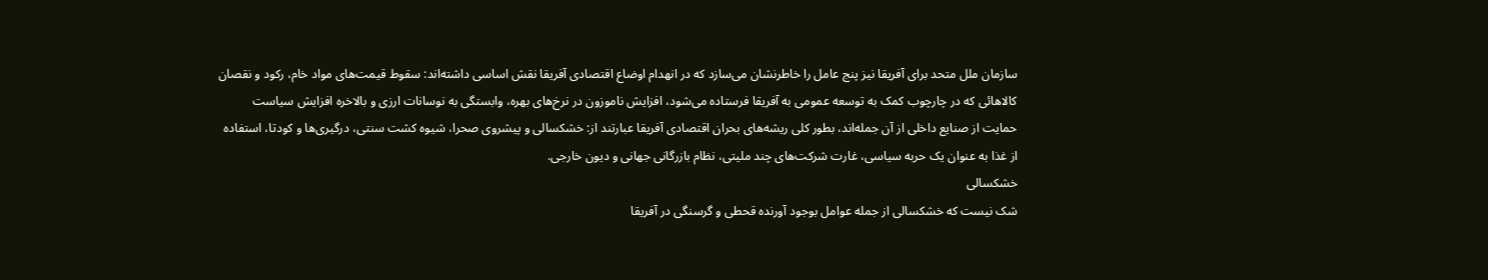سازمان ملل متحد برای آفریقا نیز پنج عامل را خاطرنشان می‌سازد که در انهدام اوضاع اقتصادی آفریقا نقش اساسی داشته‌اند: سقوط قیمت‌های مواد خام، رکود و نقصان کالاهائی که در چارچوب کمک به توسعه عمومی به آفریقا فرستاده می‌شود، افزایش ناموزون در نرخ‌های بهره، وابستگی به نوسانات ارزی و بالاخره افزایش سیاست حمایت از صنایع داخلی از آن جمله‌اند، بطور کلی ریشه‌های بحران اقتصادی آفریقا عبارتند از: خشکسالی و پیشروی صحرا، شیوه کشت سنتی، درگیری‌ها و کودتا، استفاده از غذا به عنوان یک حربه سیاسی، غارت شرکت‌های چند ملیتی، نظام بازرگانی جهانی و دیون خارجی.
خشکسالی
شک نیست که خشکسالی از جمله عوامل بوجود آورنده قحطی و گرسنگی در آفریقا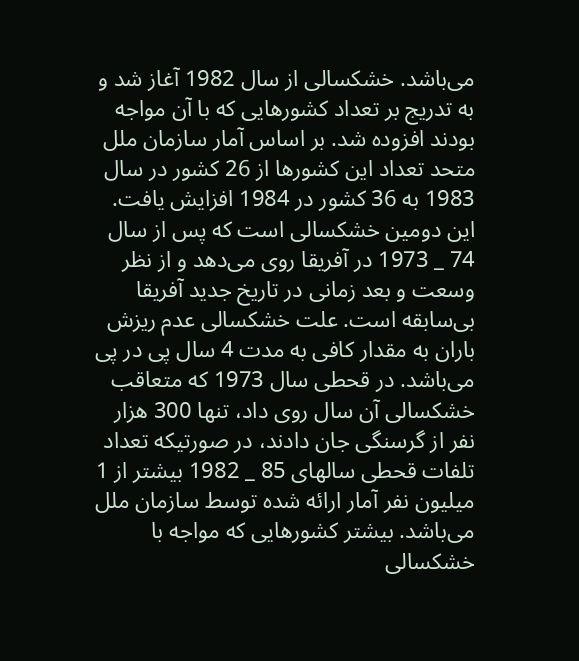می‌باشد. خشکسالی از سال 1982 آغاز شد و به تدریج بر تعداد کشورهایی که با آن مواجه بودند افزوده شد. بر اساس آمار سازمان ملل متحد تعداد این کشورها از 26 کشور در سال 1983 به 36 کشور در 1984 افزایش یافت. این دومین خشکسالی است که پس از سال 74 _ 1973 در آفریقا روی می‌دهد و از نظر وسعت و بعد زمانی در تاریخ جدید آفریقا بی‌سابقه است. علت خشکسالی عدم ریزش باران به مقدار کافی به مدت 4 سال پی در پی می‌باشد. در قحطی سال 1973 که متعاقب خشکسالی آن سال روی داد، تنها 300 هزار نفر از گرسنگی جان دادند، در صورتیکه تعداد تلفات قحطی سالهای 85 _ 1982 بیشتر از 1 میلیون نفر آمار ارائه شده توسط سازمان ملل می‌باشد. بیشتر کشورهایی که مواجه با خشکسالی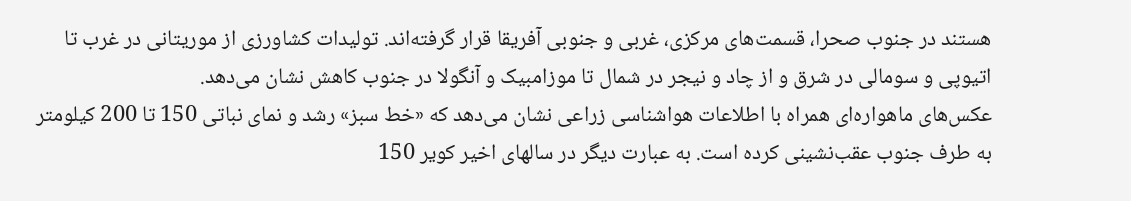هستند در جنوب صحرا، قسمت‌های مرکزی، غربی و جنوبی آفریقا قرار گرفته‌اند. تولیدات کشاورزی از موریتانی در غرب تا اتیوپی و سومالی در شرق و از چاد و نیجر در شمال تا موزامبیک و آنگولا در جنوب کاهش نشان می‌دهد.
عکس‌های ماهواره‌ای همراه با اطلاعات هواشناسی زراعی نشان می‌دهد که «خط سبز» رشد و نمای نباتی 150 تا 200 کیلومتر به طرف جنوب عقب‌نشینی کرده است. به عبارت دیگر در سالهای اخیر کویر 150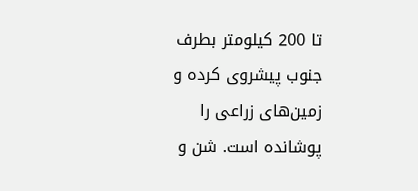تا 200 کیلومتر بطرف جنوب پیشروی کرده و زمین‌های زراعی را پوشانده است. شن و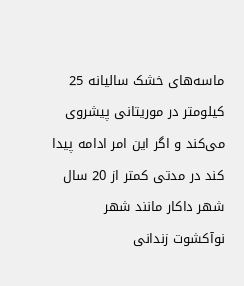ماسه‌های خشک سالیانه 25 کیلومتر در موریتانی پیشروی می‌کند و اگر این امر ادامه پیدا کند در مدتی کمتر از 20 سال شهر داکار مانند شهر نوآکشوت زندانی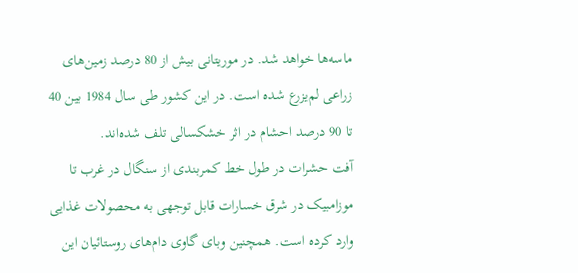ماسه‌ها خواهد شد. در موریتانی بیش از 80 درصد زمین‌های زراعی لم‌یزرع شده است. در این کشور طی سال 1984 بین 40 تا 90 درصد احشام در اثر خشکسالی تلف شده‌اند.
آفت حشرات در طول خط کمربندی از سنگال در غرب تا موزامبیک در شرق خسارات قابل توجهی به محصولات غذایی وارد کرده است. همچنین وبای گاوی دام‌های روستائیان این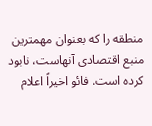منطقه را که بعنوان مهمترین منبع اقتصادی آنهاست، نابود کرده است. فائو اخیراً اعلام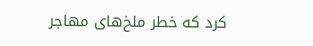کرد که خطر ملخ‌های مهاجر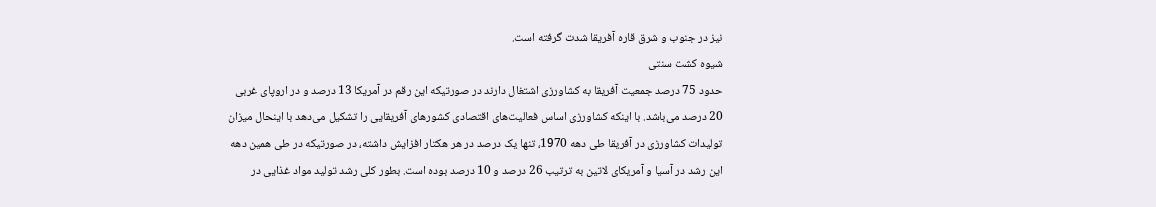نیز در جنوب و شرق قاره آفریقا شدت گرفته است.
شیوه کشت سنتی
حدود 75 درصد جمعیت آفریقا به کشاورزی اشتغال دارند در صورتیکه این رقم در آمریکا 13 درصد و در اروپای غربی 20 درصد می‌باشد. با اینکه کشاورزی اساس فعالیت‌های اقتصادی کشورهای آفریقایی را تشکیل می‌دهد با اینحال میزان تولیدات کشاورزی در آفریقا طی دهه 1970، تنها یک درصد در هر هکتار افزایش داشته، در صورتیکه در طی همین دهه این رشد در آسیا و آمریکای لاتین به ترتیب 26 درصد و 10 درصد بوده است. بطور کلی رشد تولید مواد غذایی در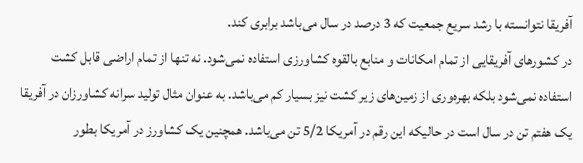آفریقا نتوانسته با رشد سریع جمعیت که 3 درصد در سال می‌باشد برابری کند.
در کشورهای آفریقایی از تمام امکانات و منابع بالقوه کشاورزی استفاده نمی‌شود. نه تنها از تمام اراضی قابل کشت استفاده نمی‌شود بلکه بهره‌وری از زمین‌های زیر کشت نیز بسیار کم می‌باشد. به عنوان مثال تولید سرانه کشاورزان در آفریقا یک هفتم تن در سال است در حالیکه این رقم در آمریکا 5/2 تن می‌باشد. همچنین یک کشاورز در آمریکا بطور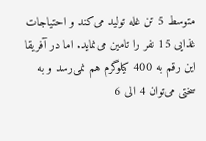متوسط 5 تن غله تولید می‌کند و احتیاجات غذایی 15 نفر را تامین می‌نماید. اما در آفریقا این رقم به 400 کیلوگرم هم نمی‌رسد و به سختی می‌توان 4 الی 6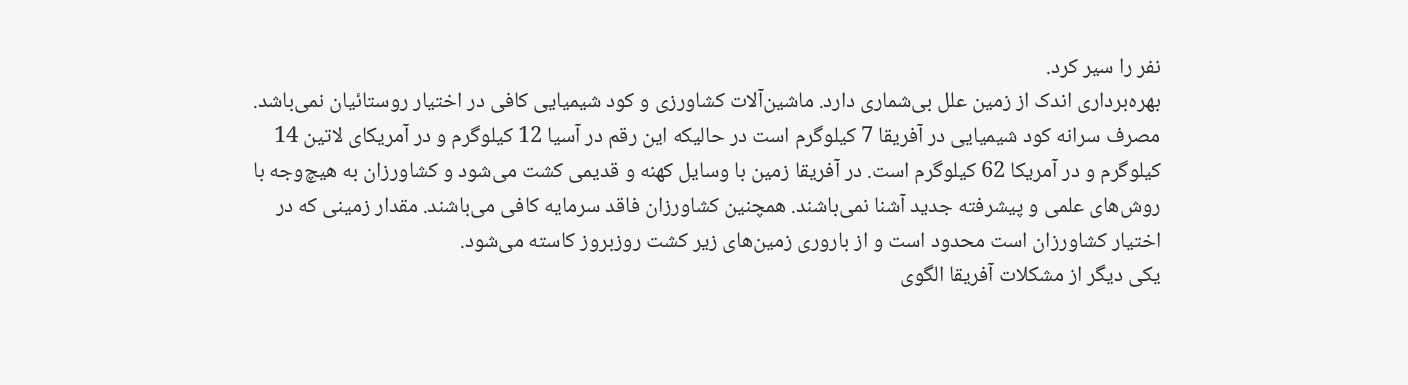نفر را سیر کرد.
بهره‌برداری اندک از زمین علل بی‌شماری دارد. ماشین‌آلات کشاورزی و کود شیمیایی کافی در اختیار روستائیان نمی‌باشد. مصرف سرانه کود شیمیایی در آفریقا 7 کیلوگرم است در حالیکه این رقم در آسیا 12 کیلوگرم و در آمریکای لاتین 14 کیلوگرم و در آمریکا 62 کیلوگرم است. در آفریقا زمین با وسایل کهنه و قدیمی کشت می‌شود و کشاورزان به هیچ‌وجه با روش‌های علمی و پیشرفته جدید آشنا نمی‌باشند. همچنین کشاورزان فاقد سرمایه کافی می‌باشند. مقدار زمینی که در اختیار کشاورزان است محدود است و از باروری زمین‌های زیر کشت روزبروز کاسته می‌شود.
یکی دیگر از مشکلات آفریقا الگوی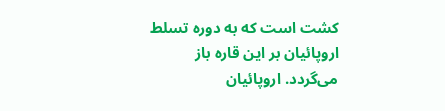کشت است که به دوره تسلط اروپائیان بر این قاره باز می‌گردد. اروپائیان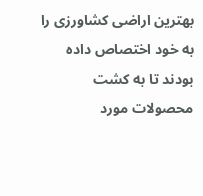بهترین اراضی کشاورزی را به خود اختصاص داده بودند تا به کشت محصولات مورد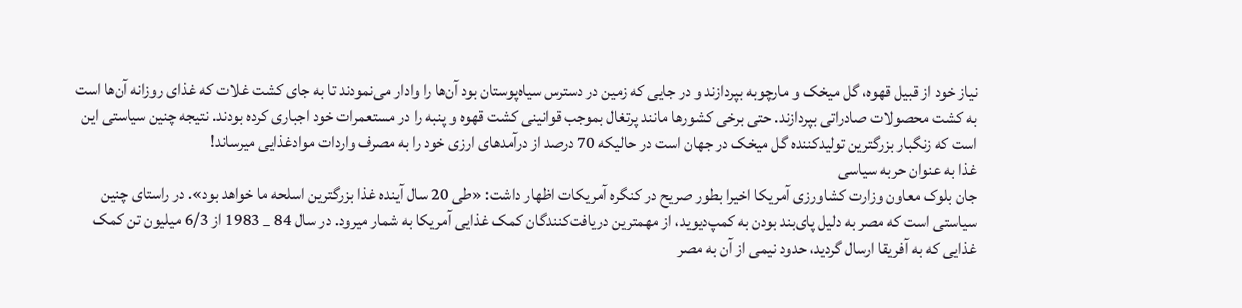نیاز خود از قبیل قهوه، گل میخک و مارچوبه بپردازند و در جایی که زمین در دسترس سیاه‌پوستان بود آن‌ها را وادار می‌نمودند تا به جای کشت غلات که غذای روزانه آن‌ها است به کشت محصولات صادراتی بپردازند. حتی برخی کشورها مانند پرتغال بموجب قوانینی کشت قهوه و پنبه را در مستعمرات خود اجباری کرده بودند. نتیجه چنین سیاستی این است که زنگبار بزرگترین تولید‌کننده گل میخک در جهان است در حالیکه 70 درصد از درآمدهای ارزی خود را به مصرف واردات موادغذایی میرساند!
غذا به عنوان حربه سیاسی
جان بلوک معاون وزارت کشاورزی آمریکا اخیرا بطور صریح در کنگره آمریکات اظهار داشت: «طی 20 سال آینده غذا بزرگترین اسلحه ما خواهد بود». در راستای چنین سیاستی است که مصر به دلیل پای‌بند بودن به‌ کمپ‌دیوید، از مهمترین دریافت‌کنندگان کمک غذایی آمریکا به شمار میرود. در سال 84 _ 1983 از 6/3 میلیون تن کمک غذایی که به آفریقا ارسال گردید، حدود نیمی از آن به مصر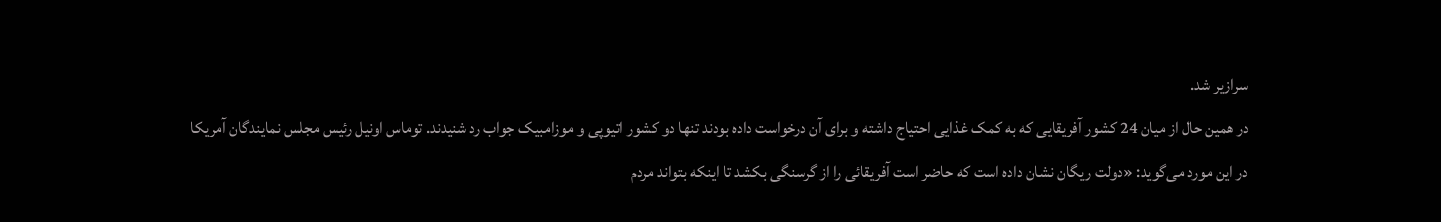سرازیر شد.
در همین حال از میان 24 کشور آفریقایی که به کمک غذایی احتیاج داشته و برای آن درخواست داده بودند تنها دو کشور اتیوپی و موزامبیک جواب رد شنیدند. توماس اونیل رئیس مجلس نمایندگان آمریکا در این مورد می‌گوید: «دولت ریگان نشان داده است که حاضر است آفریقائی را از گرسنگی بکشد تا اینکه بتواند مردم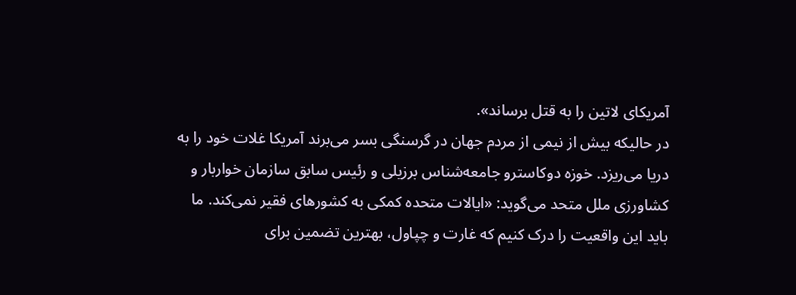آمریکای لاتین را به قتل برساند».
در حالیکه بیش از نیمی از مردم جهان در گرسنگی بسر می‌برند آمریکا غلات خود را به دریا می‌ریزد. خوزه دوکاسترو جامعه‌شناس برزیلی و رئیس سابق سازمان خواربار و کشاورزی ملل متحد می‌گوید: «ایالات متحده کمکی به کشورهای فقیر نمی‌کند. ما باید این واقعیت را درک کنیم که غارت و چپاول، بهترین تضمین برای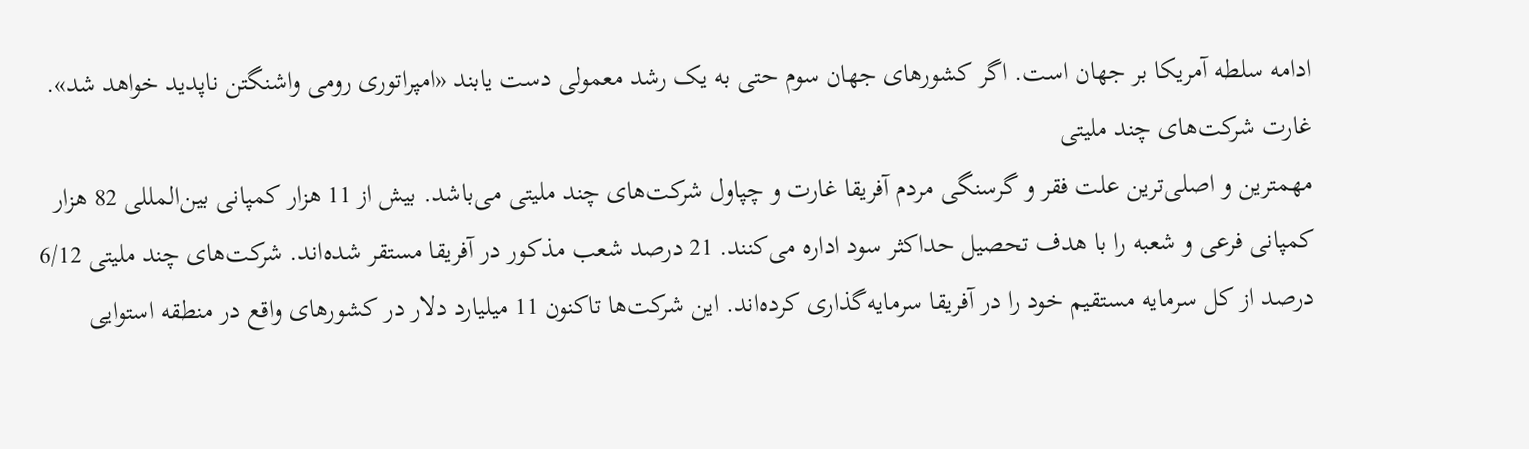ادامه سلطه آمریکا بر جهان است. اگر کشورهای جهان سوم حتی به یک رشد معمولی دست یابند «امپراتوری رومی واشنگتن ناپدید خواهد شد».
غارت شرکت‌های چند ملیتی
مهمترین و اصلی‌ترین علت فقر و گرسنگی مردم آفریقا غارت و چپاول شرکت‌های چند ملیتی می‌باشد. بیش از 11 هزار کمپانی بین‌المللی 82 هزار کمپانی فرعی و شعبه را با هدف تحصیل حداکثر سود اداره می‌کنند. 21 درصد شعب مذکور در آفریقا مستقر شده‌اند. شرکت‌های چند ملیتی 6/12 درصد از کل سرمایه مستقیم خود را در آفریقا سرمایه‌گذاری کرده‌اند. این شرکت‌ها تاکنون 11 میلیارد دلار در کشورهای واقع در منطقه استوایی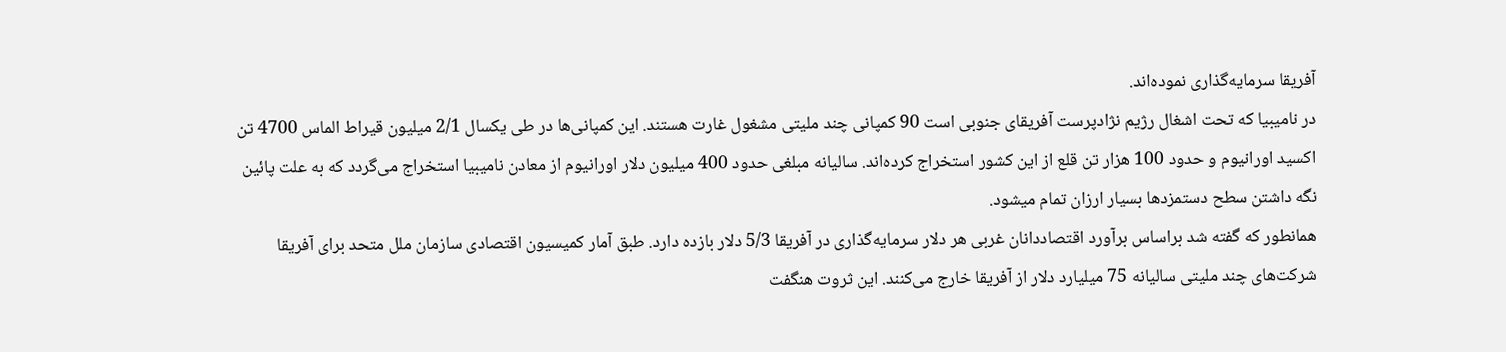آفریقا سرمایه‌گذاری نموده‌اند.
در نامیبیا که تحت اشغال رژیم نژادپرست آفریقای جنوبی است 90 کمپانی چند ملیتی مشغول غارت هستند. این کمپانی‌ها در طی یکسال 2/1 میلیون قیراط الماس 4700 تن اکسید اورانیوم و حدود 100 هزار تن قلع از این کشور استخراج کرده‌اند. سالیانه مبلغی حدود 400 میلیون دلار اورانیوم از معادن نامیبیا استخراج می‌گردد که به علت پائین نگه داشتن سطح دستمزدها بسیار ارزان تمام میشود.
همانطور که گفته شد براساس برآورد اقتصاددانان غربی هر دلار سرمایه‌گذاری در آفریقا 5/3 دلار بازده دارد. طبق آمار کمیسیون اقتصادی سازمان ملل متحد برای آفریقا شرکت‌های چند ملیتی سالیانه 75 میلیارد دلار از آفریقا خارج می‌کنند. این ثروت هنگفت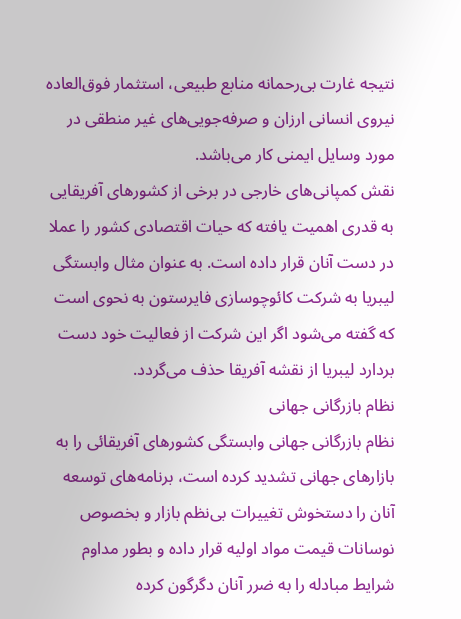نتیجه غارت بی‌رحمانه منابع طبیعی، استثمار فوق‌العاده نیروی انسانی ارزان و صرفه‌جویی‌های غیر منطقی در مورد وسایل ایمنی کار می‌باشد.
نقش کمپانی‌های خارجی در برخی از کشورهای آفریقایی به قدری اهمیت یافته که حیات اقتصادی کشور را عملا در دست آنان قرار داده است. به عنوان مثال وابستگی لیبریا به شرکت کائوچوسازی فایرستون به نحوی است که گفته می‌شود اگر این شرکت از فعالیت خود دست بردارد لیبریا از نقشه آفریقا حذف می‌گردد.
نظام بازرگانی جهانی
نظام بازرگانی جهانی وابستگی کشورهای آفریقائی را به بازارهای جهانی تشدید کرده است، برنامه‌های توسعه آنان را دستخوش تغییرات بی‌نظم بازار و بخصوص نوسانات قیمت مواد اولیه قرار داده و بطور مداوم شرایط مبادله را به ضرر آنان دگرگون کرده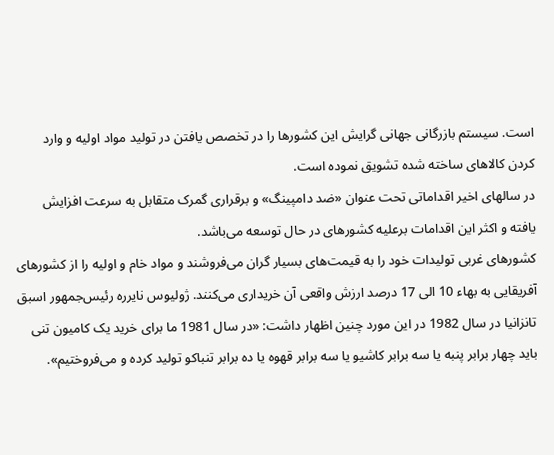است. سیستم بازرگانی جهانی گرایش این کشورها را در تخصص یافتن در تولید مواد اولیه و وارد کردن کالاهای ساخته شده تشویق نموده است.
در سالهای اخیر اقداماتی تحت عنوان «ضد دامپینگ» و برقراری گمرک متقابل به سرعت افزایش یافته و اکثر این اقدامات برعلیه کشورهای در حال توسعه می‌باشد.
کشورهای غربی تولیدات خود را به قیمت‌های بسیار گران می‌فروشند و مواد خام و اولیه را از کشورهای آفریقایی به بهاء 10 الی 17 درصد ارزش واقعی آن خریداری می‌کنند. ژولیوس نایرره رئیس‌جمهور اسبق تانزانیا در سال 1982 در این مورد چنین اظهار داشت: «در سال 1981 ما برای خرید یک کامیون تنی باید چهار برابر پنبه یا سه برابر کاشیو یا سه برابر قهوه یا ده برابر تنباکو تولید کرده و می‌فروختیم».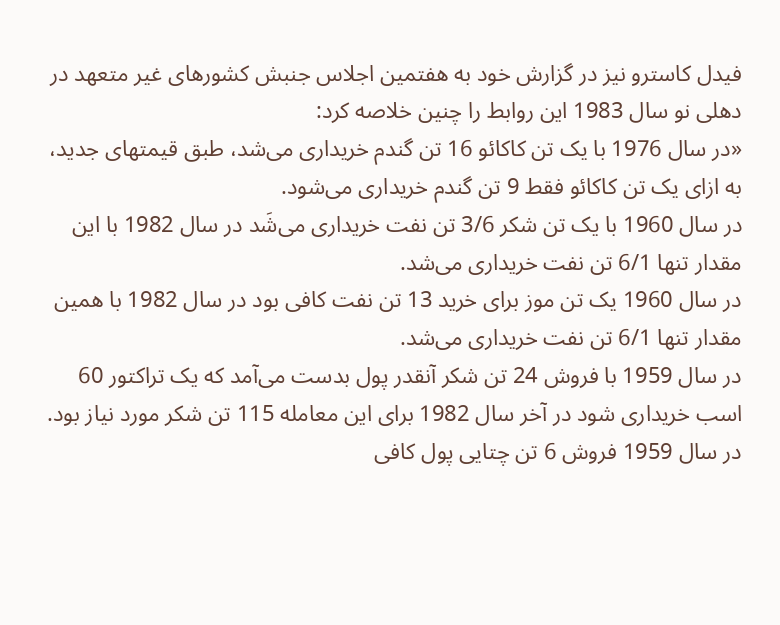فیدل کاسترو نیز در گزارش خود به هفتمین اجلاس جنبش کشورهای غیر متعهد در دهلی نو سال 1983 این روابط را چنین خلاصه کرد:
«در سال 1976 با یک تن کاکائو 16 تن گندم خریداری می‌شد، طبق قیمتهای جدید، به ازای یک تن کاکائو فقط 9 تن گندم خریداری می‌شود.
در سال 1960 با یک تن شکر 3/6 تن نفت خریداری می‌شَد در سال 1982 با این مقدار تنها 6/1 تن نفت خریداری می‌شد.
در سال 1960 یک تن موز برای خرید 13 تن نفت کافی بود در سال 1982 با همین مقدار تنها 6/1 تن نفت خریداری می‌شد.
در سال 1959 با فروش 24 تن شکر آنقدر پول بدست می‌آمد که یک تراکتور 60 اسب خریداری شود در آخر سال 1982 برای این معامله 115 تن شکر مورد نیاز بود.
در سال 1959 فروش 6 تن چتایی پول کافی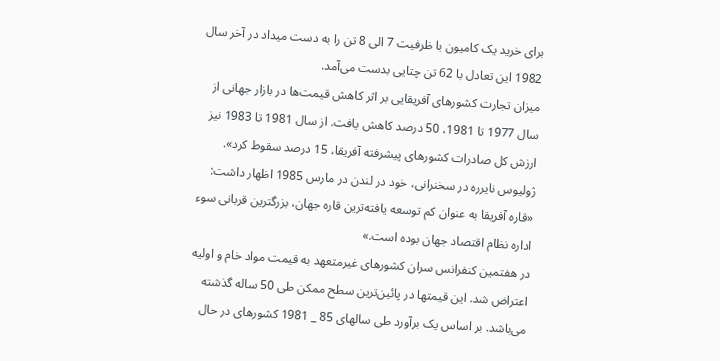برای خرید یک کامیون با ظرفیت 7 الی 8 تن را به دست میداد در آخر سال 1982 این تعادل با 62 تن چتایی بدست می‌آمد.
میزان تجارت کشورهای آفریقایی بر اثر کاهش قیمت‌ها در بازار جهانی از سال 1977 تا 1981، 50 درصد کاهش یافت. از سال 1981 تا 1983 نیز ارزش کل صادرات کشورهای پیشرفته آفریقا، 15 درصد سقوط کرد». ژولیوس نایرره در سخنرانی، خود در لندن در مارس 1985 اظهار داشت: «قاره آفریقا به عنوان کم توسعه یافته‌ترین قاره جهان، بزرگترین قربانی سوء اداره نظام اقتصاد جهان بوده است.»
در هفتمین کنفرانس سران کشورهای غیرمتعهد به قیمت مواد خام و اولیه اعتراض شد. این قیمتها در پائین‌ترین سطح ممکن طی 50 ساله گذشته می‌باشد. بر اساس یک برآورد طی سالهای 85 _ 1981 کشورهای در حال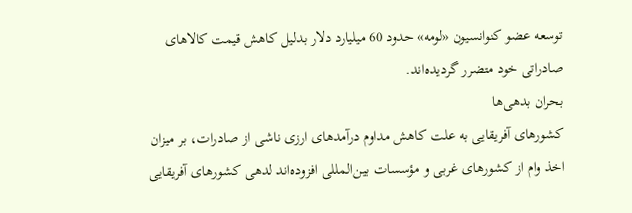توسعه عضو کنوانسیون «لومه» حدود 60 میلیارد دلار بدلیل کاهش قیمت کالاهای صادراتی خود متضرر گردیده‌اند.
بحران بدهی‌ها
کشورهای آفریقایی به علت کاهش مداوم درآمدهای ارزی ناشی از صادرات، بر میزان اخذ وام از کشورهای غربی و مؤسسات بین‌المللی افزوده‌اند لدهی کشورهای آفریقایی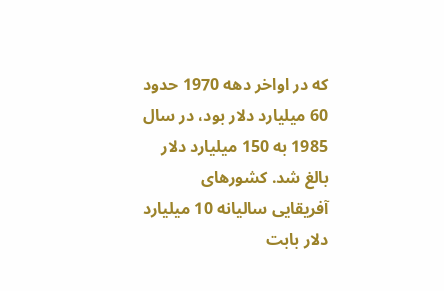که در اواخر دهه 1970 حدود 60 میلیارد دلار بود، در سال 1985 به 150 میلیارد دلار بالغ شد. کشورهای آفریقایی سالیانه 10 میلیارد دلار بابت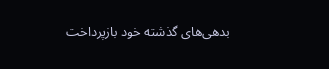بدهی‌های گذشته خود بازپرداخت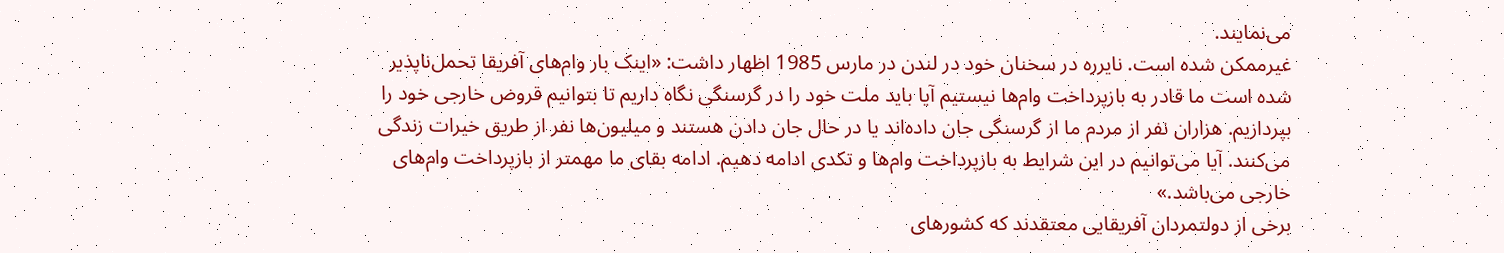می‌نمایند.
غیرممکن شده است. نایرره در سخنان خود در لندن در مارس 1985 اظهار داشت: «اینک بار وام‌های آفریقا تحمل‌ناپذیر شده است ما قادر به بازپرداخت وام‌ها نیستیم آیا باید ملت خود را در گرسنگی نگاه داریم تا بتوانیم قروض خارجی خود را بپردازیم. هزاران نفر از مردم ما از گرسنگی جان داده‌اند یا در حال جان دادن هستند و میلیون‌ها نفر از طریق خیرات زندگی می‌کنند. آیا می‌توانیم در این شرایط به بازپرداخت وام‌ها و تکدی ادامه دهیم. ادامه بقای ما مهمتر از بازپرداخت وام‌های خارجی می‌باشد.»
برخی از دولتمردان آفریقایی معتقدند که کشور‌های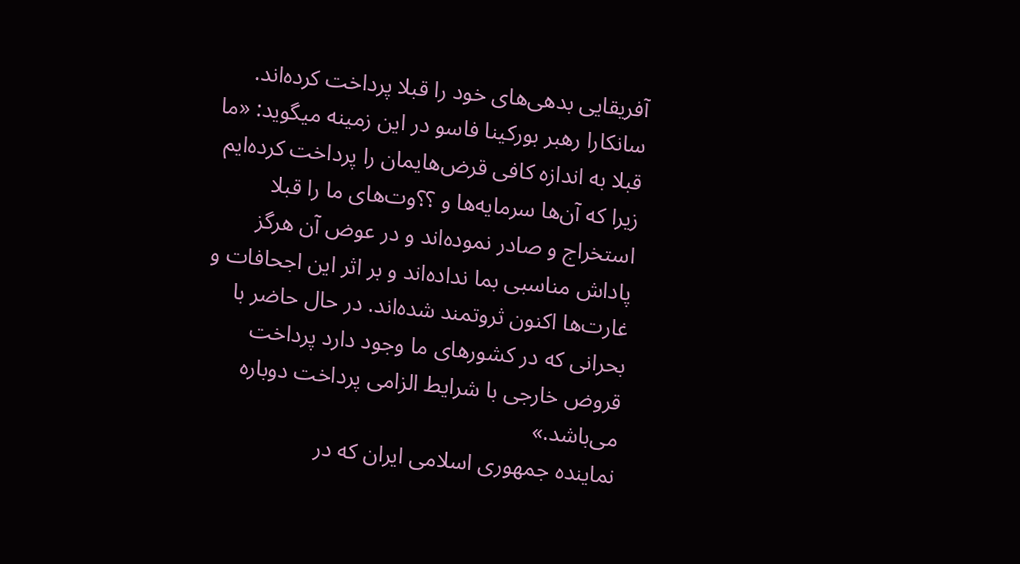آفریقایی بدهی‌های خود را قبلا پرداخت کرده‌اند.
سانکارا رهبر بورکینا فاسو در این زمینه میگوید: «ما قبلا به اندازه کافی قرض‌هایمان را پرداخت کرده‌ایم زیرا که آن‌ها سرمایه‌ها و ؟؟وت‌های ما را قبلا استخراج و صادر نموده‌اند و در عوض آن هرگز پاداش مناسبی بما نداده‌اند و بر اثر این اجحافات و غارت‌ها اکنون ثروتمند شده‌اند. در حال حاضر با بحرانی که در کشورهای ما وجود دارد پرداخت قروض خارجی با شرایط الزامی پرداخت دوباره می‌باشد.»
نماینده جمهوری اسلامی ایران که در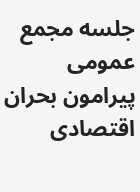جلسه مجمع عمومی پیرامون بحران اقتصادی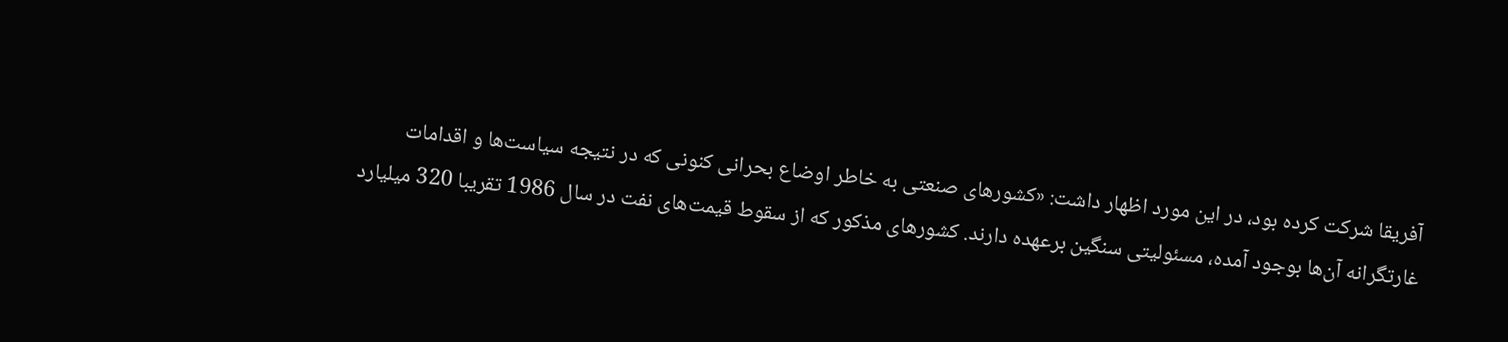آفریقا شرکت کرده بود، در این مورد اظهار داشت: «کشورهای صنعتی به خاطر اوضاع بحرانی کنونی که در نتیجه سیاست‌ها و اقدامات غارتگرانه آن‌ها بوجود آمده، مسئولیتی سنگین برعهده دارند. کشورهای مذکور که از سقوط قیمت‌های نفت در سال 1986 تقریبا 320 میلیارد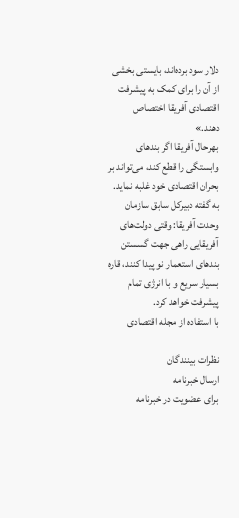دلار سود برده‌اند، بایستی بخشی از آن را برای کمک به پیشرفت اقتصادی آفریقا اختصاص دهند.»
بهرحال آفریقا اگر بندهای وابستگی را قطع کند، می‌تواند بر بحران اقتصادی خود غلبه نماید. به گفته دبیرکل سابق سازمان وحدت آفریقا: وقتی دولت‌های آفریقایی راهی جهت گسستن بندهای استعمار نو پیدا کنند، قاره بسیار سریع و با انرژی تمام پیشرفت خواهد کرد.
با استفاده از مجله اقتصادی

نظرات بینندگان
ارسال خبرنامه
برای عضویت در خبرنامه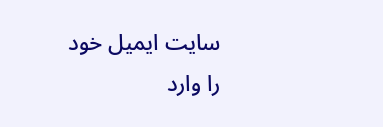سایت ایمیل خود را وارد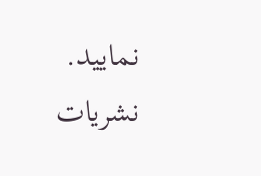نمایید.
نشریات